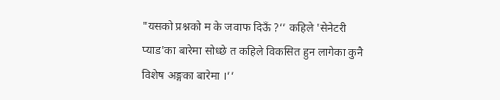"यसको प्रश्नको म के जवाफ दिऊँ ?’’ कहिले 'सेनेटरी प्याड'का बारेमा सोध्छे त कहिले विकसित हुन लागेका कुनै विशेष अङ्गका बारेमा ।’’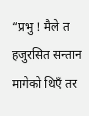“प्रभु ! मैले त हजुरसित सन्तान मागेको थिएँ तर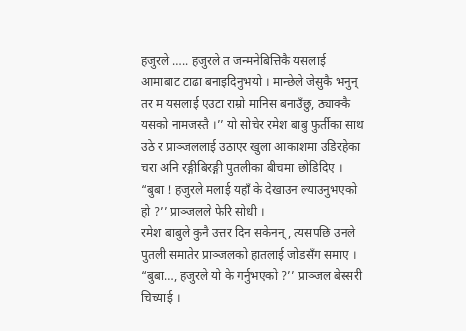हजुरले ….. हजुरले त जन्मनेबित्तिकै यसलाई आमाबाट टाढा बनाइदिनुभयो । मान्छेले जेसुकै भनुन् तर म यसलाई एउटा राम्रो मानिस बनाउँछु, ठ्याक्कै यसको नामजस्तै ।’’ यो सोचेर रमेश बाबु फुर्तीका साथ उठे र प्राञ्जललाई उठाएर खुला आकाशमा उडिरहेका चरा अनि रङ्गीबिरङ्गी पुतलीका बीचमा छोडिदिए ।
“बुबा ! हजुरले मलाई यहाँ के देखाउन ल्याउनुभएको हो ?’’ प्राञ्जलले फेरि सोधी ।
रमेश बाबुले कुनै उत्तर दिन सकेनन्, त्यसपछि उनले पुतली समातेर प्राञ्जलको हातलाई जोडसँग समाए ।
“बुबा…, हजुरले यो के गर्नुभएको ?’’ प्राञ्जल बेस्सरी चिच्याई ।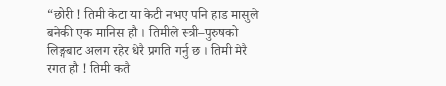“छोरी ! तिमी केटा या केटी नभए पनि हाड मासुले बनेकी एक मानिस हौ । तिमीले स्त्री–पुरुषको लिङ्गबाट अलग रहेर धेरै प्रगति गर्नु छ । तिमी मेरै रगत हौ ! तिमी कतै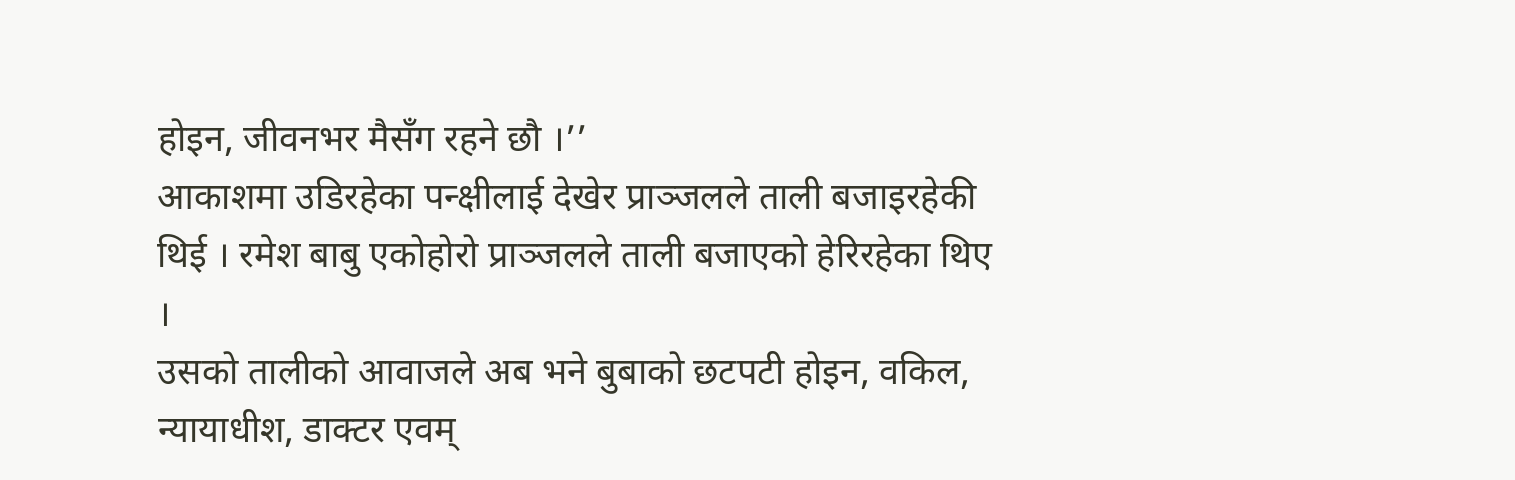होइन, जीवनभर मैसँग रहने छौ ।’’
आकाशमा उडिरहेका पन्क्षीलाई देखेर प्राञ्जलले ताली बजाइरहेकी थिई । रमेश बाबु एकोहोरो प्राञ्जलले ताली बजाएको हेरिरहेका थिए ।
उसको तालीको आवाजले अब भने बुबाको छटपटी होइन, वकिल, न्यायाधीश, डाक्टर एवम्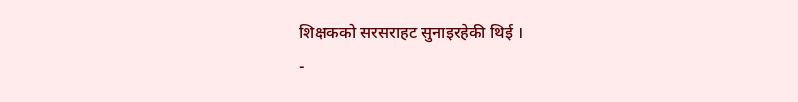शिक्षकको सरसराहट सुनाइरहेकी थिई ।
-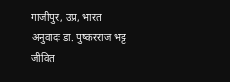गाजीपुर, उप्र, भारत
अनुवादः डा. पुष्करराज भट्ट
जीवित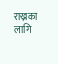राख्नका लागि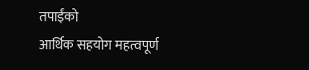तपाईंको
आर्थिक सहयोग महत्वपूर्ण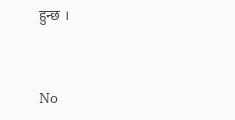हुन्छ ।


No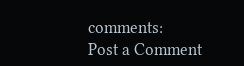comments:
Post a Comment